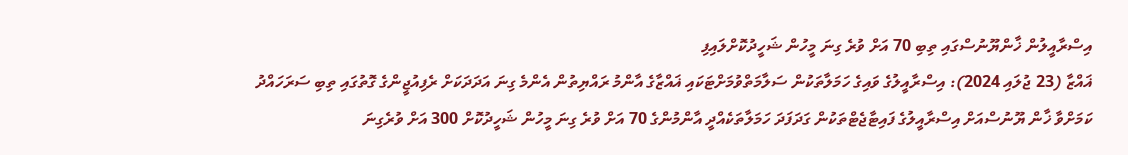އިސްރާއީލުން ޚާންޔޫނުސްގައި ތިބި 70 އަށް ވުރެ ގިނަ މީހުން ޝަހީދުކޮށްލައިފި
ޣައްޒާ (23 ޖުލައި 2024): އިސްރާއީލުގެ ވައިގެ ހަމަލާތަކުން ސަލާމަތްވުމަށްޓަކައި ޣައްޒާގެ އާންމު ރައްޔިތުން އެންމެ ގިނަ އަދަދަކަށް ރެފިއުޖީންގެ ގޮތުގައި ތިބި ސަރަހައްދު ކަމަށްވާ ޚާން ޔޫނުސްއަށް އިސްރާއީލުގެ ފައިޓާޖެޓްތަކުން ގަދަފަދަ ހަމަލާތަކެއްދީ އާންމުންގެ 70 އަށް ވުރެ ގިނަ މީހުން ޝަހީދުކޮށް 300 އަށް ވުރެގިނަ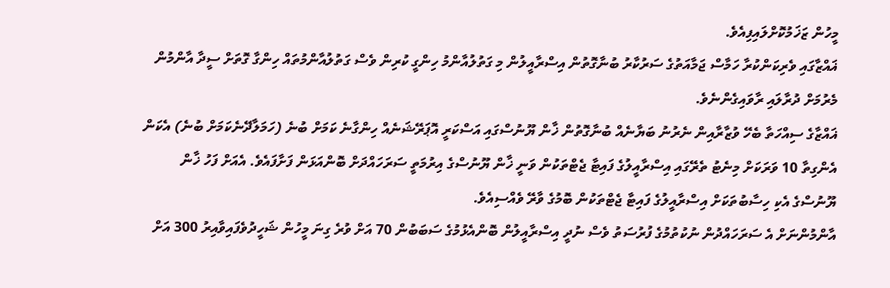މީހުން ޒަޚަމުކޮށްލައިފިއެވެ.
ޣައްޒާގައި ވެރިކަންކުރާ ހަމާސް ޖަމާއަތުގެ ސަރުކާރު ބުނާގޮތުން އިސްރާއީލުން މި ގަތުލުއާންމު ހިންގީ ކުރިން ވެސް ގަތުލުއާންމުތައް ހިންގާ ގޮތަށް ސީދާ އާންމުން މެރުމަށް ދުރާލައި ރާވައިގެންނެވެ.
ޣައްޒާގެ ސިއްހަތާ ބެހޭ ވުޒާރާއިން ނެރުނު ބަޔާނެއް ބުނާގޮތުން ޚާން ޔޫނުސްގައި އަސްކަރީ އޮޕަރޭޝަނެއް ހިންގާނެ ކަމަށް ބުނެ (ހަމަލާދޭނެކަމަށް ބުނެ) އެކަން އެންގިތާ 10 ވަރަކަށް މިނެޓު ތެރޭގައި އިސްރާއީލުގެ ފައިޓާ ޖެޓްތަކުން ވަނީ ޚާން ޔޫނުސްގެ އިރުމަތީ ސަރަހައްދަށް ބޮންއަޅަން ފަށާފައެވެ. އެއަށް ފަހު ޚާން ޔޫނުސްގެ އެކި ހިސާބުތަކަށް އިސްރާއީލުގެ ފައިޓާ ޖެޓްތަކުން ބޮމުގެ ވާރޭ ވެއްސިއެވެ.
އާންމުންނަށް އެ ސަރަހައްދުން ނުކުތުމުގެ ފުރުސަތު ވެސް ނުދީ އިސްރާއީލުން ބޮންއެޅުމުގެ ސަބަބުން 70 އަށް ވުރެ ގިނަ މީހުން ޝަހީދުވެފައިވާއިރު 300 އަށް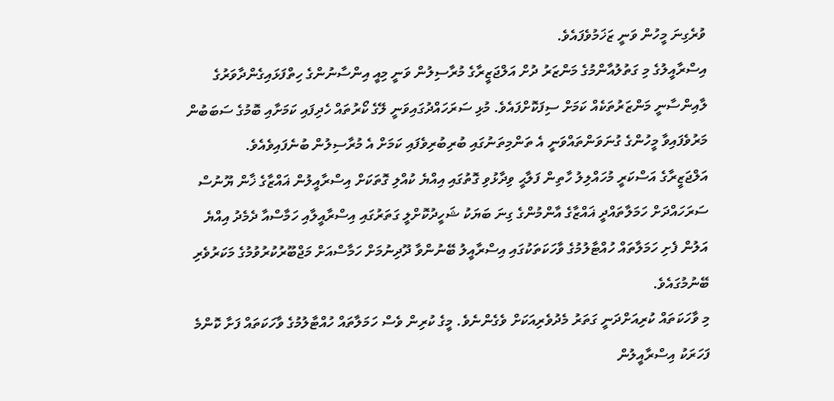ވުރެގިނަ މީހުން ވަނީ ޒަޚަމުވެފައެވެ.
އިސްރާއީލުގެ މި ގަތުލުއާންމުގެ މަންޒަރު ދުށް އަލްޖަޒީރާގެ މުރާސިލުން ވަނީ މިއީ އިންސާނުންގެ ހިތްފަޅައިގެންދާވަރުގެ ލާއިންސާނީ މަންޒަރުތަކެއް ކަމަށް ސިފަކޮށްފައެވެ. މުޅި ސަރަހައްދުގައިވަނީ ލޭގެ ކޯރުތައް ހެދިފައި ކަމަށާއި ބޮމުގެ ސަބަބުން މަރުވެފައިވާ މީހުންގެ ގުނަވަންތައްވަނީ އެ ތަންމިތަނުގައި ބުރިބުރިވެފައި ކަމަށް އެ މުރާސިލުން ބުނެފައިވެއެވެ.
އަލްޖަޒީރާގެ އަސްކަރީ މުހައްލިލު ހާތިން ފަލާޙީ ވިދާޅުވި ގޮތުގައި އިއްޔެ ކުއްލި ގޮތަކަށް އިސްރާއީލުން ޣައްޒާގެ ޚާން ޔޫނުސް ސަރަހައްދަށް ހަމަލާތައްދީ ޣައްޒާގެ އާންމުންގެ ގިނަ ބަޔަކު ޝަހީދުކޮށްލީ ގަތަރުގައި އިސްރާއީލާއި ހަމާސްއާ ދެމެދު އިއްޔެ އަލުން ފެށި ހަމަލާތައް ހުއްޓާލުމުގެ ވާހަކަތަކުގައި އިސްރާއީލު ބޭނުންވާ ދޫދިނުމަށް ހަމާސްއަށް މަޖްބޫރުކުރުވުމުގެ މަކަރުވެރި ބޭނުމުގައެވެ.
މި ވާހަކަތައް ކުރިއަށްދަނީ ގަތަރު މެދުވެރިއަކަށް ވެގެންނެވެ. މީގެ ކުރިން ވެސް ހަމަލާތައް ހުއްޓާލުމުގެ ވާހަކަތައް ފަށާ ކޮންމެ ފަހަރަކު އިސްރާއީލުން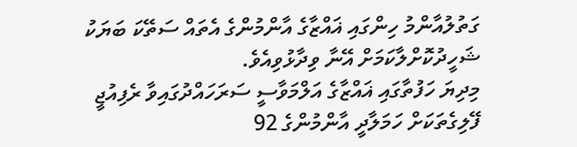ގަތުލުއާންމު ހިންގައި ޣައްޒާގެ އާންމުންގެ އެތައް ސަތޭކަ ބަޔަކު ޝަހީދުކޮށްލާކަމަށް އޭނާ ވިދާޅުވިއެވެ.
މިދިޔަ ހަފުތާގައި ޣައްޒާގެ އަލްމަވާސީ ސަރަހައްދުގައިވާ ރެފިއުޖީ ފޭލިގެތަކަށް ހަމަލާދީ އާންމުންގެ 92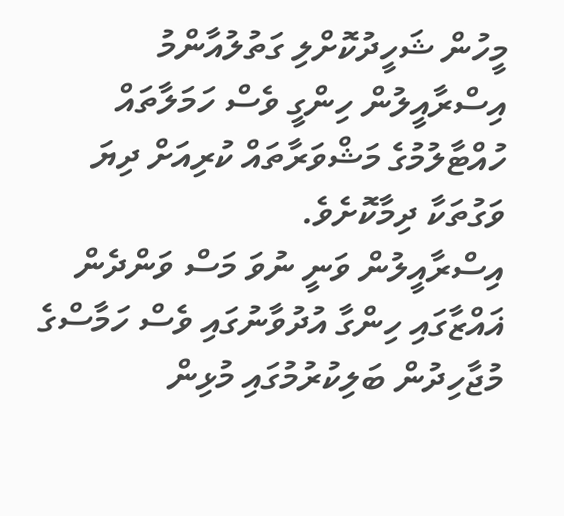މީހުން ޝަހީދުކޮށްލި ގަތުލުއާންމު އިސްރާއީލުން ހިންގީ ވެސް ހަމަލާތައް ހުއްޓާލުމުގެ މަޝްވަރާތައް ކުރިއަށް ދިޔަ ވަގުތަކާ ދިމާކޮށެވެ.
އިސްރާއީލުން ވަނީ ނުވަ މަސް ވަންދެން ޣައްޒާގައި ހިންގާ އުދުވާނުގައި ވެސް ހަމާސްގެ މުޖާހިދުން ބަލިކުރުމުގައި މުޅިން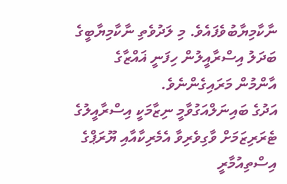ނާކާމިޔާބުވެފައެވެ. މި ލަދުވެތި ނާކާމިޔާބީގެ ބަދަލު އިސްރާއީލުން ހިފަނީ ޣައްޒާގެ އާންމުން މަރައިގެންނެވެ.
އަދުގެ ބައިނަލްއަގުވާމީ ނިޒާމަކީ އިސްރާއީލުގެ ޓެރަރިޒަމަށް ވާގިވެރިވާ އެމެރިކާއާއި ޔޫރަޕްގެ އިސްތިއުމާރީ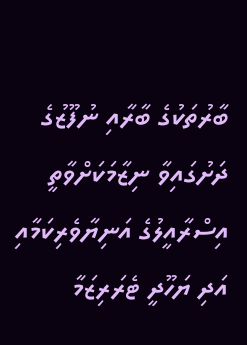ބާރުތަކުގެ ބާރާއި ނުފޫޒުގެ ދަށުގައިވާ ނިޒާމަކަށްވާތީ އިސްރާއީލުގެ އަނިޔާވެރިކަމާއި އަދި ޔަހޫދީ ޓެރަރިޒަމާ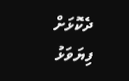ދެކޮޅަށް ފިޔަވަޅު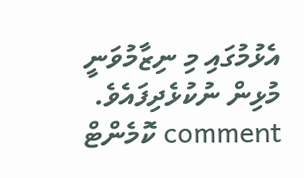އެޅުމުގައި މި ނިޒާމުވަނީ މުޅިން ނުކުޅެދިފައެވެ.
comment ކޮމެންޓް